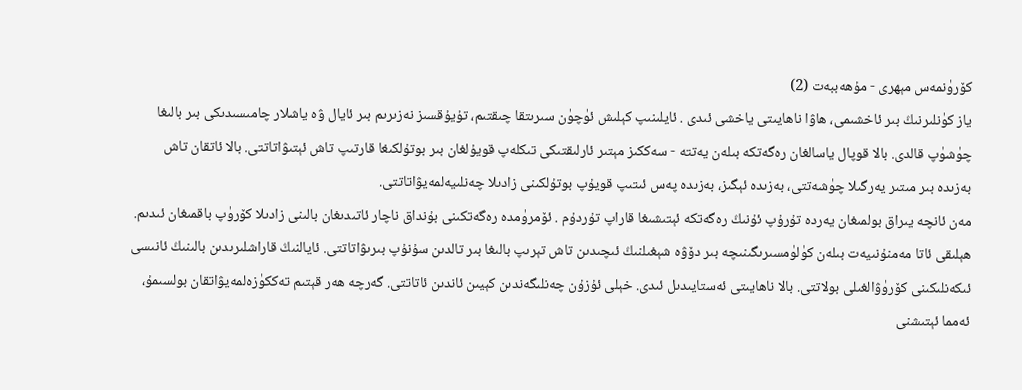كۆرۈنمەس مېھرى - مۇھەببەت (2)
ياز كۈنلىرنىڭ بىر ئاخشىمى، ھاۋا ناھايىتى ياخشى ئىدى . ئايلىنىپ كېلىش ئۈچۈن سىرىتقا چىقتىم، تۇيۇقسىز نەزىرىم بىر ئايال ۋە ياشلار چامىسىدىكى بىر بالىغا چۈشۈپ قالدى. بالا قوپال ياسالغان رەگەتكە بىلەن يەتتە - سەككىز مېتىر ئارلىقتىكى تىكلەپ قويۇلغان بىر بوتۇلكىغا قارتىپ تاش ئېتىۋاتاتتى. بالا ئاتقان تاش بەزىدە بىر مىتىر يەرگىلا چۈشەتتى، بەزىدە ئېگىز، بەزىدە پەس ئىتىپ قويۇپ بوتۇلكىنى زادىلا چەنلىيەلمەيۋاتاتتى.
مەن ئانچە يىراق بولمىغان يەردە تۇرۇپ ئۇنىڭ رەگەتكە ئېتىشىغا قاراپ تۇردۇم . ئۆمرۈمدە رەگەتكىنى بۇنداق ناچار ئاتىدىغان بالىنى زادىلا كۆرۈپ باقمىغان ئىدىم. ھېلىقى ئاتا مەمنۇنىيەت بىلەن كۈلۈمسىرىگىنىچە بىر دۆۋە شېغىلنىڭ ئىچىدىن تاش تېرىپ بالىغا بىر تالدىن سۇنۇپ بىرىۋاتاتتى. ئايالنىڭ قاراشلىرىدىن بالىنىڭ ئانىسى ئىكەنلىكىنى كۆرۈۋالغىلى بولاتتى. بالا ناھايىتى ئەستايىدىل ئىدى. خېلى ئۇزۇن چەنلىگەندىن كېيىن ئاندىن ئاتاتتى. گەرچە ھەر قېتىم تەككۈزەلمەيۋاتقان بولسىمۇ، ئەمما ئېتىشنى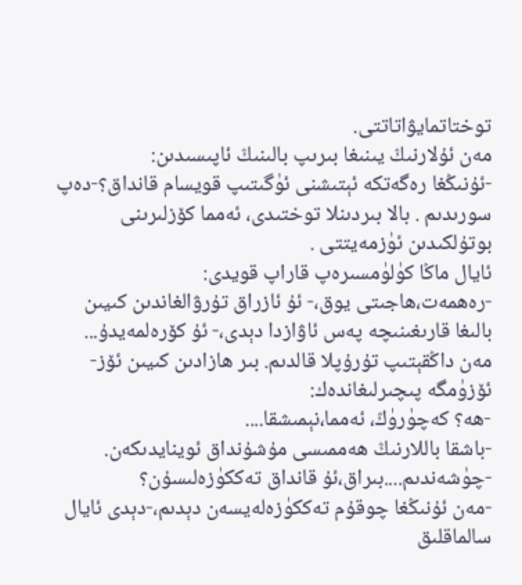توختاتمايۋاتاتتى.
مەن ئۇلارنىڭ يىنىغا بىرىپ بالىنىڭ ئاپىسىدىن:
-ئۇنىڭغا رەگەتكە ئېتىشنى ئۈگىتىپ قويسام قانداق؟-دەپ سورىدىم . بالا بىردىنلا توختىدى، ئەمما كۆزلىرىنى بوتۇلكىدىن ئۈزمەيتتى .
ئايال ماڭا كۈلۈمسىرەپ قاراپ قويدى:
-رەھمەت،ھاجىتى يوق،- ئۇ ئازراق تۇرۋالغاندىن كىيىن بالىغا قارىغىنىچە پەس ئاۋازدا دېدى،- ئۇ كۆرەلمەيدۇ...
مەن داڭقېتىپ تۇرۇپلا قالدىم. بىر ھازادىن كىيىن ئۆز-ئۆزۈمگە پىچىرلىغاندەك:
-ھە؟ كەچۈرۈڭ، ئەمما،نېمىشقا....
-باشقا باللارنىڭ ھەممىسى مۇشۇنداق ئوينايدىكەن.
-چۈشەندىم....بىراق،ئۇ قانداق تەككۈزەلىسۇن؟
-مەن ئۇنىڭغا چوقۇم تەككۈزەلەيسەن دېدىم،-دېدى ئايال سالماقلىق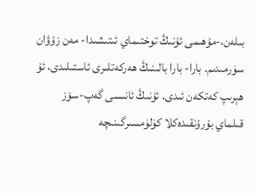بىلەن،-مۇھىمى ئۇنىڭ توختىماي ئىتىشىدا- مەن زۇۋان سۈرمىدىم. بارا- بارا بالىنىڭ ھەركەتلىرى ئاستىلىدى، ئۇ ھېرىپ كەتكەن ئىدى. ئۇنىڭ ئانىسى گەپ-سۆز قىلماي بۇرۇنقىدەكلا كۈلۈمسىرگىنىچە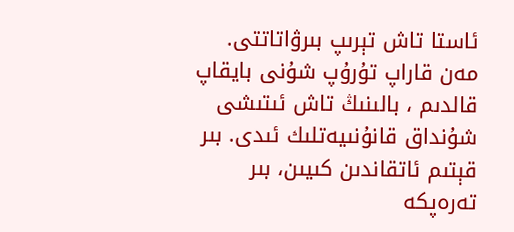ئاستا تاش تېرىپ بىرۋاتاتتى.
مەن قاراپ تۇرۇپ شۇنى بايقاپ قالدىم ، بالىنىڭ تاش ئىتىشى شۇنداق قانۇنىيەتلىك ئىدى. بىر قېتىم ئاتقاندىن كىيىن، بىر تەرەپكە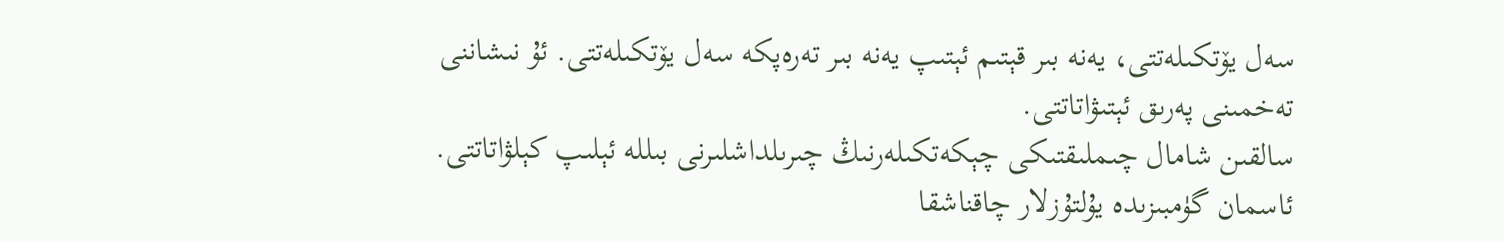سەل يۆتكىلەتتى، يەنە بىر قېتىم ئېتىپ يەنە بىر تەرەپكە سەل يۆتكىلەتتى. ئۇ نىشاننى تەخمىنى پەرىق ئېتىۋاتاتتى.
سالقىن شامال چىملىقتىكى چېكەتكىلەرنىڭ چىرىلداشلىرنى بىللە ئېلىپ كېلۋاتاتتى. ئاسمان گۈمبىزىدە يۇلتۇزلار چاقناشقا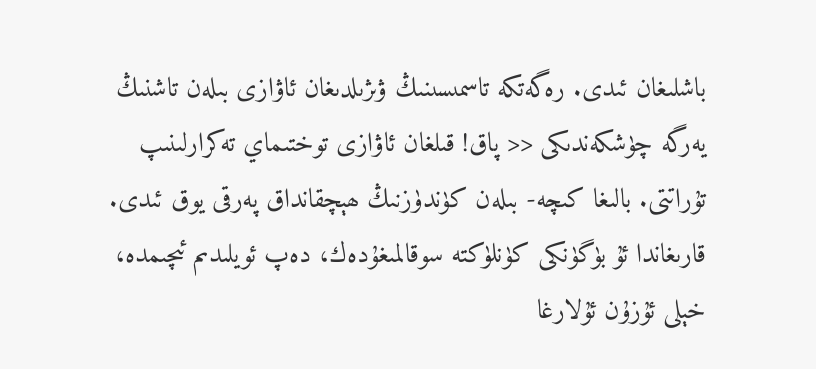باشلىغان ئىدى. رەگەتكە تاسمىسىنىڭ ۋىژىلدىغان ئاۋازى بىلەن تاشنىڭ يەرگە چۈشكەندىكى << پاق! قىلغان ئاۋازى توختىماي تەكرارلىنىپ تۇراتتى. بالىغا كىچە- بىلەن كۈندۈزنىڭ ھېچقانداق پەرقى يوق ئىدى.
قارىغاندا ئۇ بۈگۈنكى كۈنلۈكتە سوقالمىغۇدەك، دەپ ئويلىدىم ئىچىمدە، خېلى ئۇزۇن ئۇلارغا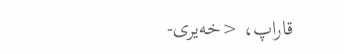قاراپ، <خەيرى-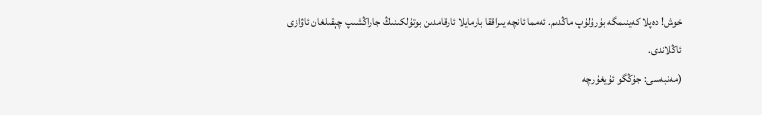خوش! دەپلا كەينىمگە بۇرۇلۇپ ماڭدىم. ئەمما ئانچە يىراققا بارمايلا ئارقامدىن بوتۇلكىنىڭ جاراڭشىپ چېقىلغان ئاۋازى ئاڭلاندى.
(مەنبەسى: جۇڭگو ئۇيغۇرچە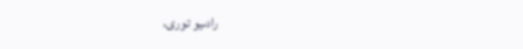رادىيو تورى،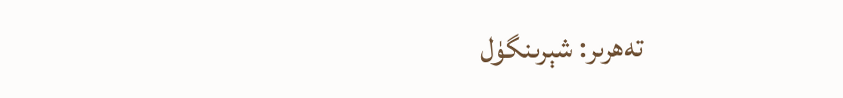تەھرىر: شېرىنگۈل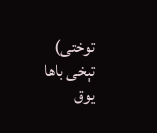توختى)
تېخى باھا يوق